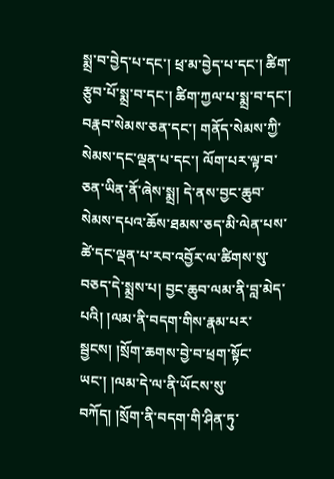སྨྲ་བ་བྱེད་པ་དང་། ཕྲ་མ་བྱེད་པ་དང་། ཚིག་རྩུབ་པོ་སྨྲ་བ་དང་། ཚིག་ཀྱལ་པ་སྨྲ་བ་དང་། བརྣབ་སེམས་ཅན་དང་། གནོད་སེམས་ཀྱི་སེམས་དང་ལྡན་པ་དང་། ལོག་པར་ལྟ་བ་ཅན་ཡིན་ནོ་ཞེས་སྨྲ། དེ་ནས་བྱང་ཆུབ་སེམས་དཔའ་ཆོས་ཐམས་ཅད་མི་ལེན་པས་ཚེ་དང་ལྡན་པ་རབ་འབྱོར་ལ་ཚིགས་སུ་བཅད་དེ་སྨྲས་པ། བྱང་ཆུབ་ལམ་ནི་བླ་མེད་པའི། །ལམ་ནི་བདག་གིས་རྣམ་པར་སྦྱངས། །སྲོག་ཆགས་བྱེ་བ་ཕྲག་སྟོང་ཡང་། །ལམ་དེ་ལ་ནི་ཡོངས་སུ་བཀོད། །སྲོག་ནི་བདག་གི་ཤིན་ཏུ་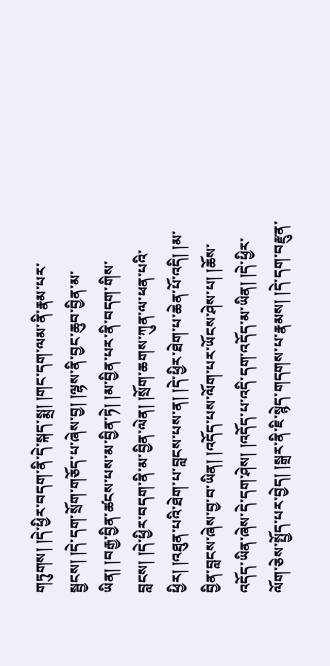གཏུགས། །དེ་ཕྱིར་བདག་ནི་དེ་སྐད་སྨྲ། །གང་དག་ལམ་ནི་རྣམ་པར་སྦྱངས། །དེ་དག་སྲོག་གཅོད་པ་ཞེས་བྱ། །ལྷས་ནི་བྱང་ཆུབ་བྱིན་མ་ཡིན། །བརྒྱ་བྱིན་ཚངས་པས་མ་བྱིན་ཏེ། །མ་བྱིན་པར་ནི་བདག་གིས་བླངས། །དེ་ཕྱིར་བདག་ནི་མ་བྱིན་ལེན། །སྲོག་ཆགས་ཀུན་ལ་ཕན་པའི་ཕྱིར། །འཐུན་པའི་ཐེག་པ་བླངས་པས་ན། །དེ་ཕྱིར་ཐེག་པ་ཆེན་པོ་འདི། །མ་བྱིན་བླངས་ཞེས་བྱ་བ་ཡིན། །འདོད་པས་ལོག་པར་ཡོངས་ཤེས་པ། །ཆོས་འདོད་ཡིན་ཞེས་དེ་དག་ཤེས། །འདོད་པ་འདི་དག་འདོད་མ་ཡིན། །དེ་ཕྱིར་ལོག་ཅེས་སྤྱོད་པར་བྱེད། །སྒྲར་ནི་ཇི་སྙེད་གདགས་པ་རྣམས། །དེ་དག་བརྫུན་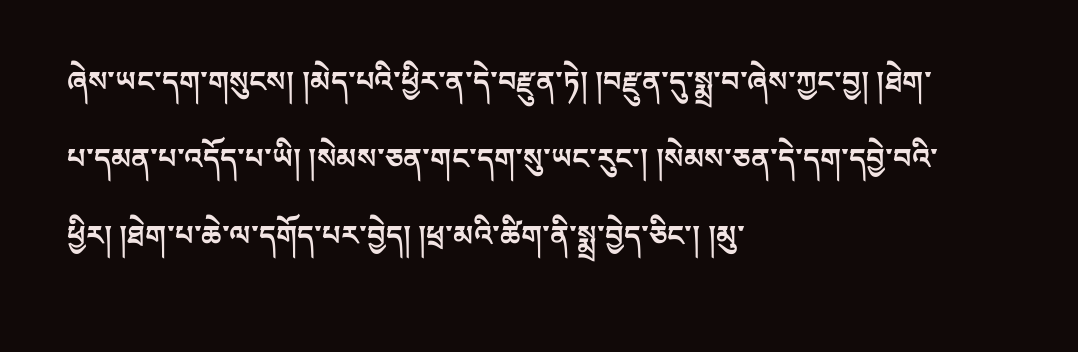ཞེས་ཡང་དག་གསུངས། །མེད་པའི་ཕྱིར་ན་དེ་བརྫུན་ཏེ། །བརྫུན་དུ་སྨྲ་བ་ཞེས་ཀྱང་བྱ། །ཐེག་པ་དམན་པ་འདོད་པ་ཡི། །སེམས་ཅན་གང་དག་སུ་ཡང་རུང་། །སེམས་ཅན་དེ་དག་དབྱེ་བའི་ཕྱིར། །ཐེག་པ་ཆེ་ལ་དགོད་པར་བྱེད། །ཕྲ་མའི་ཚིག་ནི་སྨྲ་བྱེད་ཅིང་། །མུ་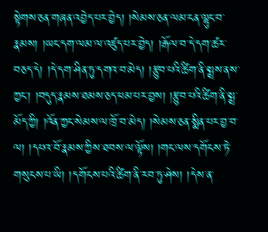སྟེགས་ཅན་གཞན་འབྱེད་པར་བྱེད། །སེམས་ཅན་ལམ་ངན་ལྷུང་བ་རྣམས། །ཡང་དག་ལམ་ལ་འཛུད་པར་བྱེད། །རྒོལ་བ་དེ་དག་ཚར་བཅད་དེ། །དེ་དག་ཤིན་ཏུ་དགའ་བ་མེད། །རྩུབ་པའི་ཚིག་ནི་སྨྲས་ནས་ཀྱང་། །བདུད་རྣམས་ཐམས་ཅད་ཕམ་པར་བྱས། །རྩུབ་པའི་ཚིག་ནི་སྨྲ་མོད་ཀྱི། །འོན་ཀྱང་སེམས་ལ་ཁྲོ་བ་མེད། །སེམས་ཅན་སྨིན་པར་བྱ་བ་ལ། །དཔའ་བོ་རྣམས་ཀྱིས་ཐབས་ལ་ལྟོས། །གང་ལས་དགོངས་ཏེ་གསུངས་པ་ཡི། །དགོངས་པའི་ཚིག་ནི་རབ་ཏུ་ཤེས། །དེས་ན་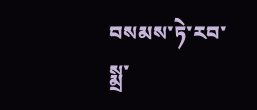བསམས་ཏེ་རབ་སྨྲ་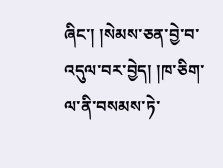ཞིང་། །སེམས་ཅན་བྱེ་བ་འདུལ་བར་བྱེད། །ཁ་ཅིག་ལ་ནི་བསམས་ཏེ་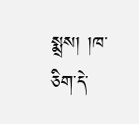སྨྲས། །ཁ་ཅིག་དེ་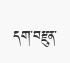དག་བརྫུན་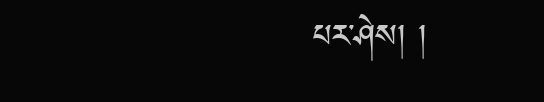པར་ཤེས། །